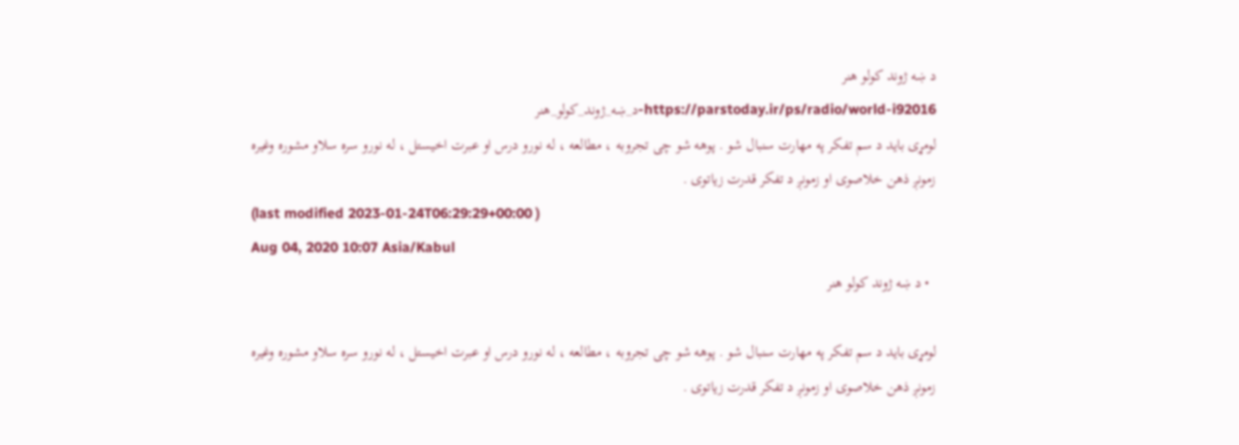د ښه ژوند کولو هنر
https://parstoday.ir/ps/radio/world-i92016-د_ښه_ژوند_کولو_هنر
لومړی باید د سم تفکر په مهارت سنبال شو . پوهه شو چی تجروبه ، مطالعه ، له نورو درس او عبرت اخیستل ، له نورو سره سلاو مشوره وغیره زمونږ ذهن خلاصوی او زمونږ د تفکر قدرت زیاتوی .
(last modified 2023-01-24T06:29:29+00:00 )
Aug 04, 2020 10:07 Asia/Kabul
  • د ښه ژوند کولو هنر

لومړی باید د سم تفکر په مهارت سنبال شو . پوهه شو چی تجروبه ، مطالعه ، له نورو درس او عبرت اخیستل ، له نورو سره سلاو مشوره وغیره زمونږ ذهن خلاصوی او زمونږ د تفکر قدرت زیاتوی .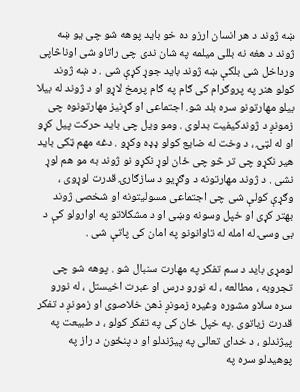ښه ژوند د هر انسان ارزو ده خو باید پوهه شو چی یو ښه ژوند د هغه نه بللی میلمه په شان ندی چی راتاو شی اوناڅاپی ورداخل شی بلکې ښه ژوند باید جوړ کړې شی . د ښه ژوند کولو هنر په پروګرام کی ګام په ګام پرمخ لاړو او د ژوند له بیلا بیلو مهارتونو سره بلد شو. اجتماعی او ګړنیز مهارتونوه چی زمونږ د ژوندکیفیت بدلوی . ومو ویل چی باید حرکت پیل کړو  او له لټۍ ، د وخت له ضایع کولو ډډه وکړو . دغه مهم ټکی باید هیر نکړو چی تر څو چی ځان لوړ نکړو نو ژوند به مو هم لوړ نشی . د ژوند مهارتونه د وګړیو د سازګارۍ قدرت لوړوی ، وګړې کولې شی چی اجتماعی مسولیتونه او شخصی ژوند بهتر کړی او خپل وسونه وښی او د مشکلاتو په اوارولو کې د بی وسۍ له امله له تاوانونو په امان کی پاتې شی .

لومړی باید د سم تفکر په مهارت سنبال شو . پوهه شو چی تجروبه ، مطالعه ، له نورو درس او عبرت اخیستل ، له نورو سره سلاو مشوره وغیره زمونږ ذهن خلاصوی او زمونږ د تفکر قدرت زیاتوی .په خپل ځان کی په تفکر کولو ، د طبیعت په پیژندلو ، د خدای تعالی په پیژندلو او د پنځون د راز په پوهیدلو سره په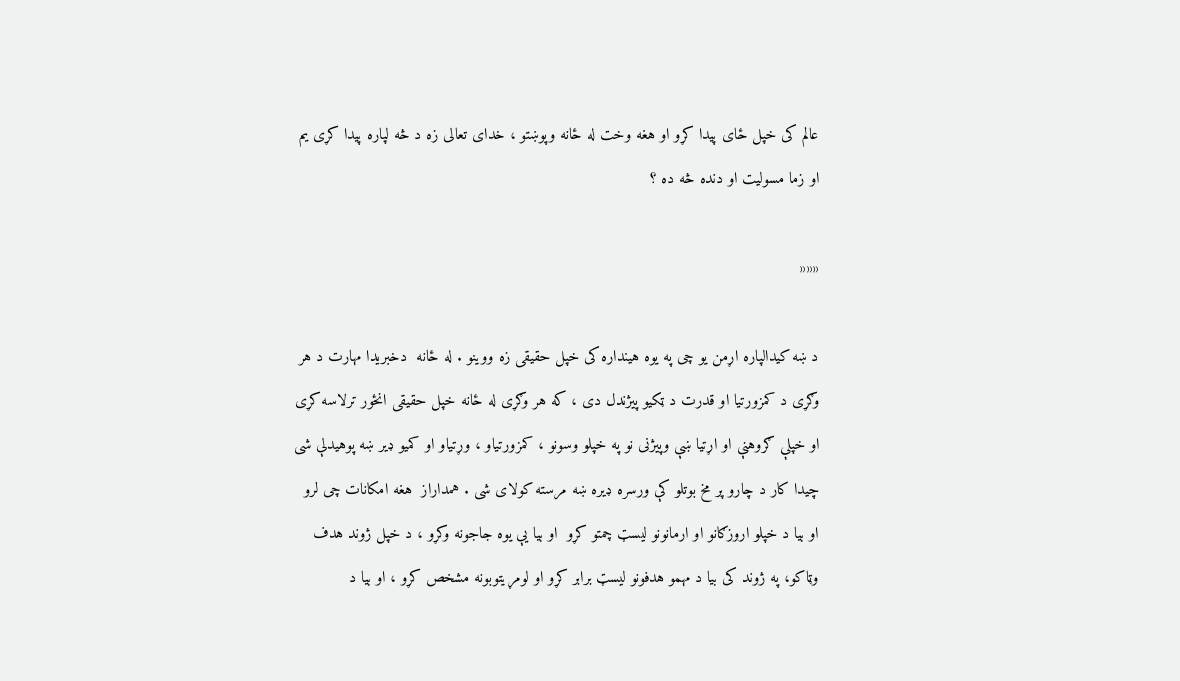عالم کی خپل ځای پیدا کړو او هغه وخت له ځانه وپوښتو ، خدای تعالی زه د څه لپاره پیدا کړی یم او زما مسولیت او دنده څه ده ؟

«««

د ښه کیدالپاره اړمن یو چی په یوه هینداره کی خپل حقیقی زه ووینو . له ځانه  دخبریدا مهارت د هر وګړی د کمزورتیا او قدرت د ټکیو پیژندل دی ، که هر وګړی له ځانه خپل حقیقی انځور ترلاسه کړی او خپلې ګروهنې او اړتیا ښې وپیژنی نو په خپلو وسونو ، کمزورتیاو ، وړتیاو او کمیو ډیر ښه پوهیدلې شی چیدا کار د چارو پر مخ بوتلو کې ورسره ډیره ښه مرسته کولای شی . همداراز  هغه امکانات چی لرو او بیا د خپلو اروزګانو او ارمانونو لیسټ چمتو کړو  او بیا یې یوه جاجونه وکړو ، د خپل ژوند هدف وټاکو، په ژوند کی بیا د مهمو هدفونو لیسټ برابر کړو او لومړیتوبونه مشخص کړو ، او بیا د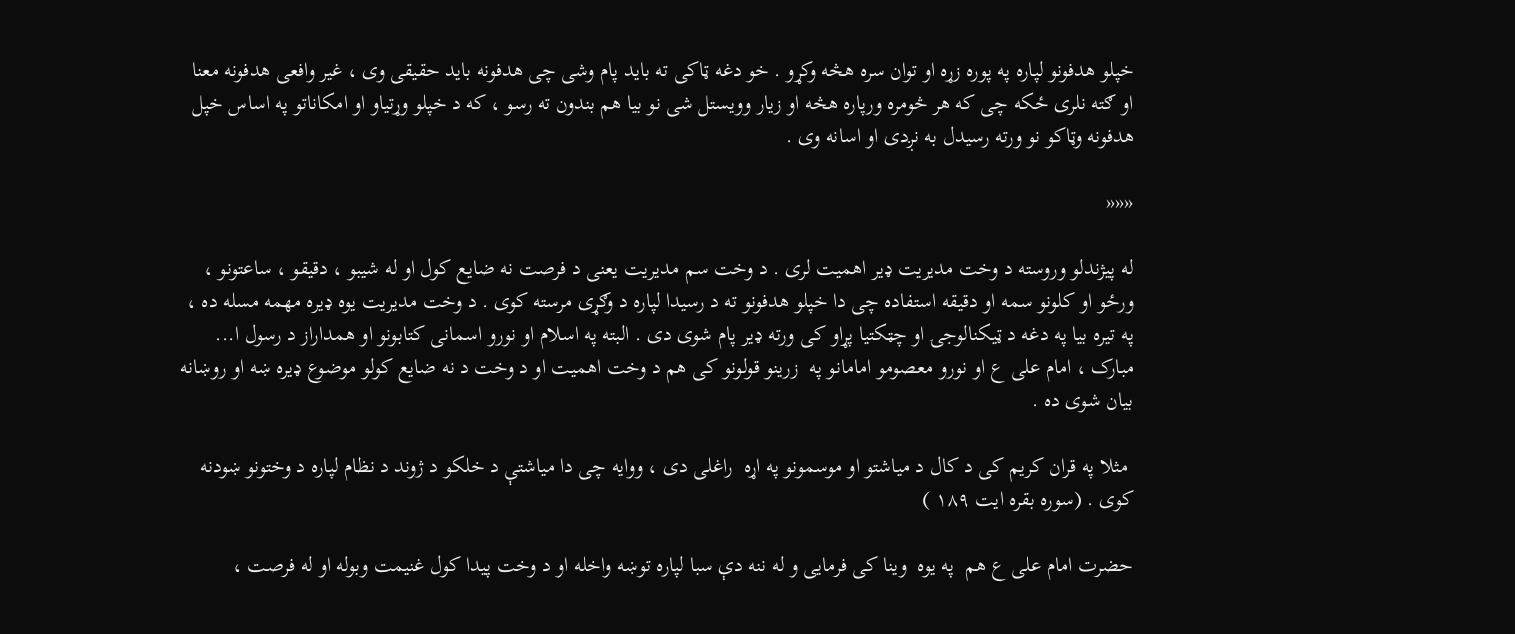خپلو هدفونو لپاره په پوره زړه او توان سره هڅه وکړو . خو دغه ټاکی ته باید پام وشی چی هدفونه باید حقیقی وی ، غیر وافعی هدفونه معنا او ګته نلری ځکه چی که هر څومره ورپاره هڅه او زیار وویستل شی نو بیا هم بندون ته رسو ، که د خپلو وړتیاو او امکاناتو په اساس خپل هدفونه وټاکو نو ورته رسیدل به نږدی او اسانه وی .

«««

له پیژندلو وروسته د وخت مدیریت ډیر اهمیت لری . د وخت سم مدیریت یعنی د فرصت نه ضایع کول او له شیبو ، دقیقو ، ساعتونو ، ورځو او کلونو سمه او دقیقه استفاده چی دا خپلو هدفونو ته د رسیدا لپاره د وګړی مرسته کوی . د وخت مدیریت یوه ډیره مهمه مسله ده ، په تیره بیا په دغه د ټیکنالوجۍ او چټکتیا پړاو کی ورته ډیر پام شوی دی . البته په اسلام او نورو اسمانی کتابونو او همداراز د رسول ا... مبارک ، امام علی ع او نورو معصومو امامانو په  زرینو قولونو کی هم د وخت اهمیت او د وخت د نه ضایع کولو موضوع ډیره ښه او روښانه بیان شوی ده .

 مثلا په قران کریم کی د کال د میاشتو او موسمونو په اړه  راغلی دی ، ووایه چی دا میاشتې د خلکو د ژوند د نظام لپاره د وختونو ښودنه کوی . (سوره بقره ایت ۱۸۹ )

حضرت امام علی ع هم  په یوه  وینا کی فرمایی و له ننه دې سبا لپاره توښه واخله او د وخت پیدا کول غنیمت وبوله او له فرصت ،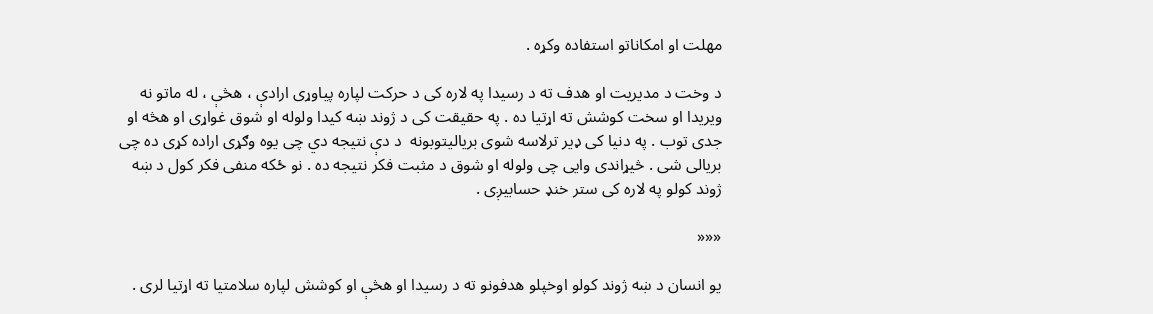مهلت او امکاناتو استفاده وکړه .

د وخت د مدیریت او هدف ته د رسیدا په لاره کی د حرکت لپاره پیاوړی ارادې ، هڅې ، له ماتو نه ویریدا او سخت کوشش ته اړتیا ده . په حقیقت کی د ژوند ښه کیدا ولوله او شوق غواړی او هڅه او جدی توب . په دنیا کی ډیر ترلاسه شوی بریالیتوبونه  د دې نتیجه دي چی یوه وګړی اراده کړی ده چی بریالی شی . څیړاندی وایی چی ولوله او شوق د مثبت فکر نتیجه ده . نو ځکه منفی فکر کول د ښه ژوند کولو په لاره کی ستر خنډ حسابیږی .

«««

یو انسان د ښه ژوند کولو اوخپلو هدفونو ته د رسیدا او هڅې او کوشش لپاره سلامتیا ته اړتیا لری .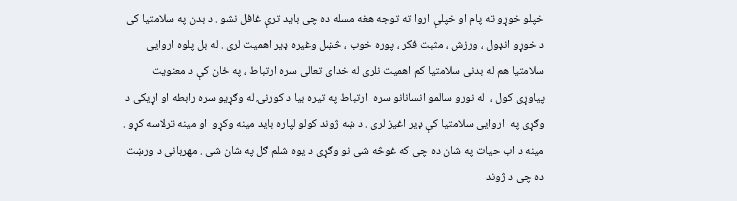خپلو خوړو ته پام او خپلې اروا ته توجه هغه مسله ده چی باید ترې غافل نشو . د بدن په سلامتیا کی د خوړو انډول ، ورزش ، مثبت فکر ، پوره خوب ، څښل وغیره ډیر اهمیت لری . له بل پلوه اروایی سلامتیا هم له بدنی سلامتیا کم اهمیت نلری له خدای تعالی سره ارتباط ، په ځان کې د معنویت پیاوړی کول ،  له نورو سالمو انسانانو سره  ارتباط په تیره بیا د کورنۍ له وګړیو سره رابطه او اړیکی د وګړی په  اروایی سلامتیا کې ډیر اغیز لری . د ښه ژوند کولو لپاره باید مینه وکړو  او مینه ترلاسه کړو . مینه د اب حیات په شان ده چی که غوڅه شی نو وګړی د یوه شلم ګل په شان شی . مهربانی د ورښت ده چی د ژوند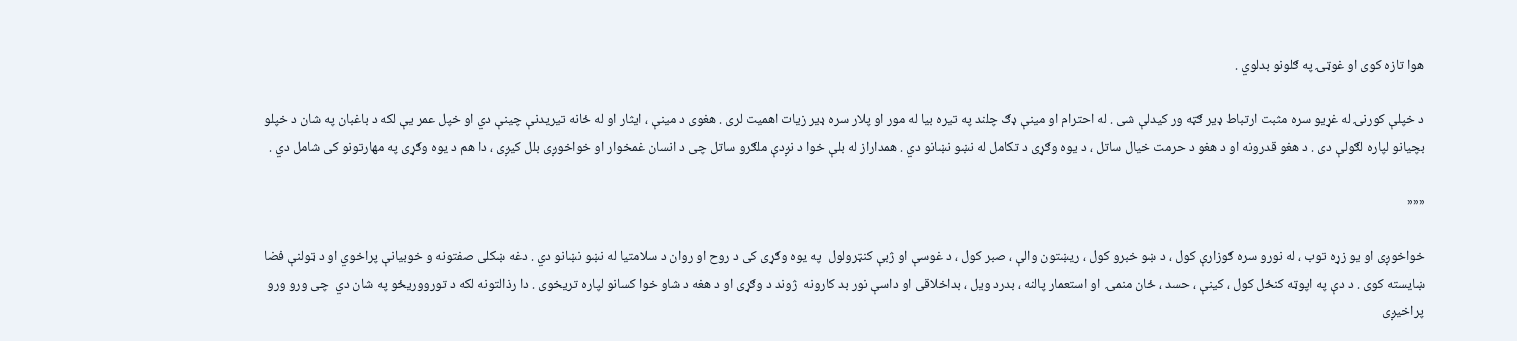هوا تازه کوی او غوټۍ په ګلونو بدلوي .

د خپلې کورنۍ له غړیو سره مثبت ارتباط ډیر ګټه ور کیدلې شی . له احترام او مینې ډګ چلند په تیره بیا له مور او پلار سره ډیر زیات اهمیت لری . هغوی د مینې ، ایثار او له ځانه تیریدنې چینې دي او خپل عمر یې لکه د باغبان په شان د خپلو بچیانو لپاره لګولې دی . د هغو قدرونه او د هغو د حرمت خیال ساتل ، د یوه وګړی د تکامل له نښو نښانو دي . همداراز له بلې خوا د نږدې ملګرو ساتل چی د انسان غمخوار او خواخوږی بلل کیږی ، دا هم د یوه وګړی په مهارتونو کی شامل دي .

«««

خواخوږی او یو زړه توب ، له نورو سره ګوزارې کول ، د ښو خبرو کول ، ریښتون والې ، صبر کول ، د غوسې او ژبې کنټرولول  په یوه وګړی کی د روح او روان د سلامتیا له نښو نښانو دي . دغه ښکلی صفتونه و خوبیانې پراخوي او د ټولنې فضا ښایسته کوی . د دې په اپوټه کنځل کول ، کینې ، حسد ، ځان منمۍ  او استعمار پالنه ، بدرد ویل ، بداخلاقی او داسې نور بد کارونه  ژوند د وګړی او د هغه د شاو خوا کسانو لپاره تریخوی . دا رذالتونه لکه د تورووریځو په شان دي  چی ورو ورو پراخیږی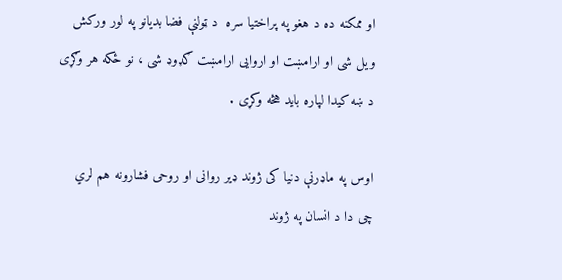او ممکنه ده د هغو په پراختیا سره  د ټولنې فضا بدیانو په لور ورکش ویل شی او ارامښت او اروایی ارامښت ګډوډ شی ، نو ځکه هر وګړی د ښه کیدا لپاره باید هڅه وکړی .

اوس په ماډرنې دنیا کی ژوند ډیر روانی او روحی فشارونه هم لري چی دا د انسان په ژوند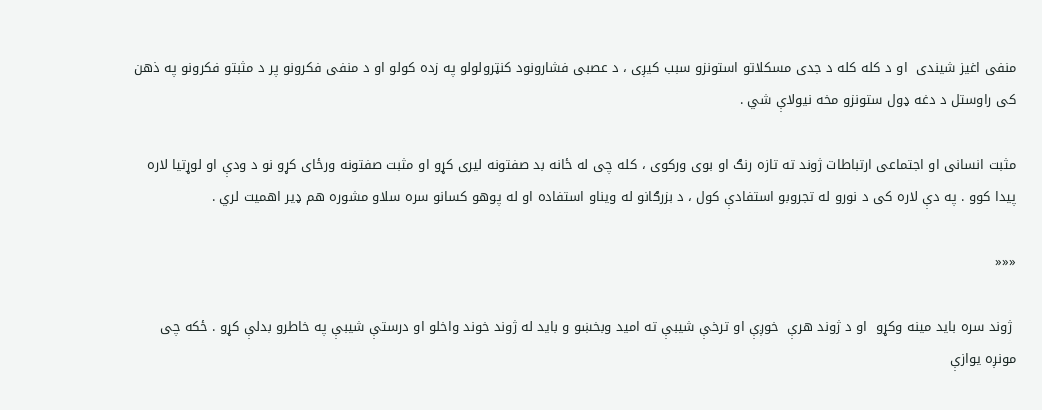منفی اغیز شیندی  او د کله کله د جدی مسکلاتو استونزو سبب کیږی ، د عصبی فشارونود کنټرولولو په زده کولو او د منفی فکرونو پر د مثبتو فکرونو په ذهن کی راوستل د دغه ډول ستونزو مخه نیولاې شي .

مثبت انسانی او اجتماعی ارتباطات ژوند ته تازه رنګ او بوی ورکوی ، کله چی له ځانه بد صفتونه لیری کړو او مثبت صفتونه ورځای کړو نو د ودې او لوړتیا لاره پیدا کوو . په دې لاره کی د نورو له تجروبو استفادې کول ، د بزرګانو له ویناو استفاده او له پوهو کسانو سره سلاو مشوره هم ډیر اهمیت لري .

«««

 ژوند سره باید مینه وکړو  او د ژوند هرې  خوږې او ترخې شیبې ته امید وبخښو و باید له ژوند خوند واخلو او درستې شیبې په خاطرو بدلې کړو . ځکه چی مونږه یوازې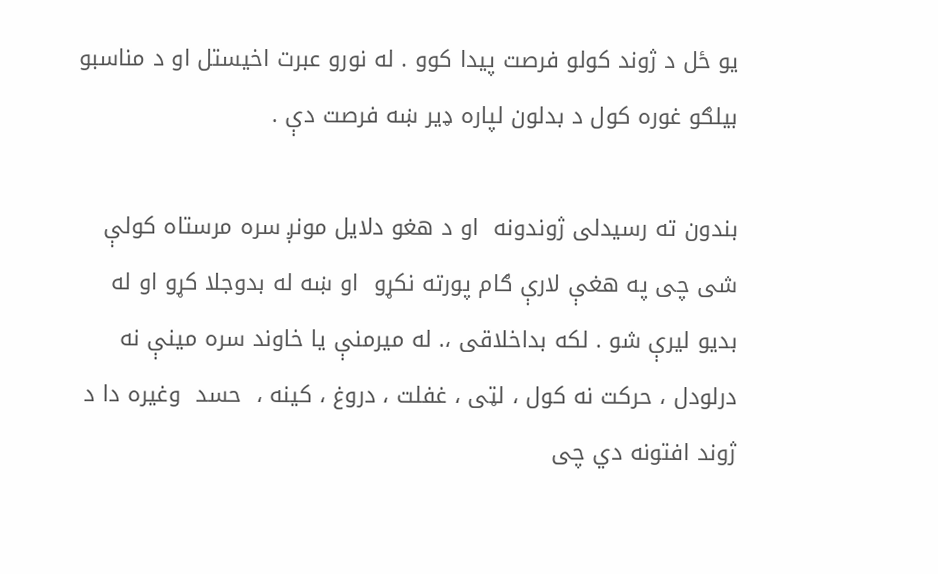یو ځل د ژوند کولو فرصت پیدا کوو . له نورو عبرت اخیستل او د مناسبو بیلګو غوره کول د بدلون لپاره ډیر ښه فرصت دې .

بندون ته رسیدلی ژوندونه  او د هغو دلایل مونږ سره مرستاه کولې شی چی په هغې لارې ګام پورته نکړو  او ښه له بدوجلا کړو او له بدیو لیرې شو . لکه بداخلاقی ،. له میرمنې یا خاوند سره مینې نه درلودل ، حرکت نه کول ، لټی ، غفلت ، دروغ ، کینه ،  حسد  وغیره دا د ژوند افتونه دي چی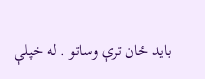باید ځان ترې وساتو . له خپلې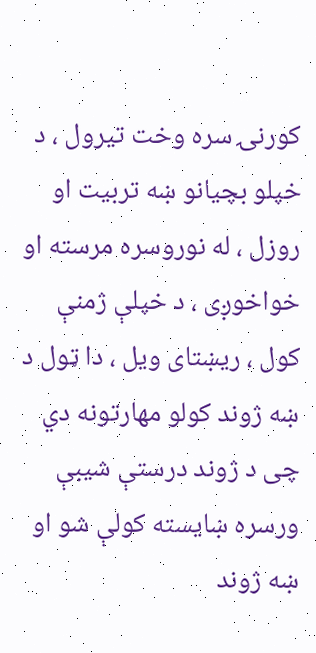کورنۍ سره وخت تیرول ، د خپلو بچیانو ښه تربیت او روزل ، له نوروسره مرسته او خواخوږی ، د خپلې ژمنې کول ، ریښتای ویل ، دا ټول د ښه ژوند کولو مهارتونه دي چی د ژوند درستې شیبې ورسره ښایسته کولې شو او ښه ژوند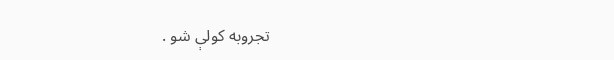تجروبه کولې شو .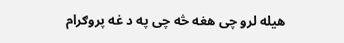هیله لرو چی هغه څه چی په د غه پروګرام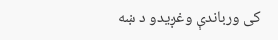کی ورباندې وغږیدو د ښه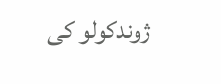ژوندکولو کی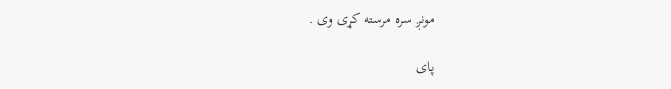مونږ سره مرسته کړی وی .

پای